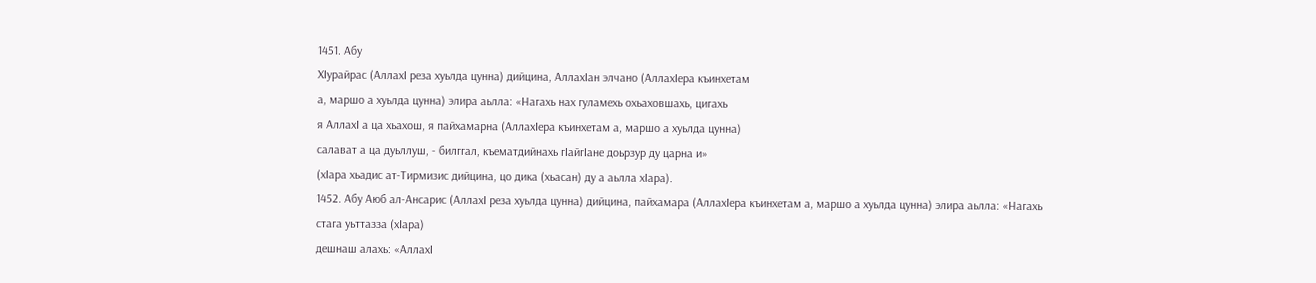1451. Абу
ХIурайрас (АллахI реза хуьлда цунна) дийцина, АллахIан элчано (АллахIера къинхетам
а, маршо а хуьлда цунна) элира аьлла: «Нагахь нах гуламехь охьаховшахь, цигахь
я АллахI а ца хьахош, я пайхамарна (АллахIера къинхетам а, маршо а хуьлда цунна)
салават а ца дуьллуш, - билггал, къематдийнахь гIайгIане доьрзур ду царна и»
(хIара хьадис ат-Тирмизис дийцина, цо дика (хьасан) ду а аьлла хIара).
1452. Абу Аюб ал-Ансарис (АллахI реза хуьлда цунна) дийцина, пайхамара (АллахIера къинхетам а, маршо а хуьлда цунна) элира аьлла: «Нагахь
стага уьттазза (хIара)
дешнаш алахь: «АллахI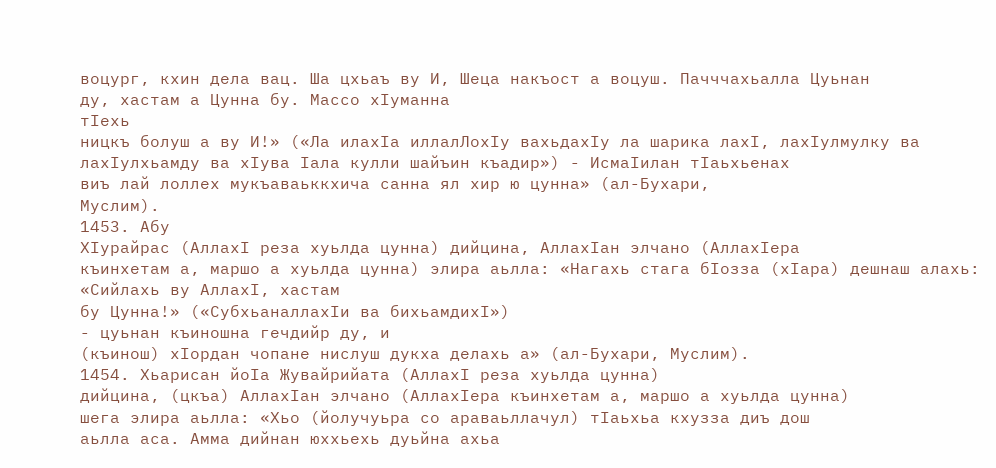воцург, кхин дела вац. Ша цхьаъ ву И, Шеца накъост а воцуш. Пачччахьалла Цуьнан
ду, хастам а Цунна бу. Массо хIуманна
тIехь
ницкъ болуш а ву И!» («Ла илахIа иллалЛохIу вахьдахIу ла шарика лахI, лахIулмулку ва лахIулхьамду ва хIува Iала кулли шайъин къадир») - ИсмаIилан тIаьхьенах
виъ лай лоллех мукъаваьккхича санна ял хир ю цунна» (ал-Бухари,
Муслим).
1453. Абу
ХIурайрас (АллахI реза хуьлда цунна) дийцина, АллахIан элчано (АллахIера
къинхетам а, маршо а хуьлда цунна) элира аьлла: «Нагахь стага бIозза (хIара) дешнаш алахь: «Сийлахь ву АллахI, хастам
бу Цунна!» («СубхьаналлахIи ва бихьамдихI»)
- цуьнан къиношна гечдийр ду, и
(къинош) хIордан чопане нислуш дукха делахь а» (ал-Бухари, Муслим).
1454. Хьарисан йоIа Жувайрийата (АллахI реза хуьлда цунна)
дийцина, (цкъа) АллахIан элчано (АллахIера къинхетам а, маршо а хуьлда цунна)
шега элира аьлла: «Хьо (йолучуьра со араваьллачул) тIаьхьа кхузза диъ дош
аьлла аса. Амма дийнан юххьехь дуьйна ахьа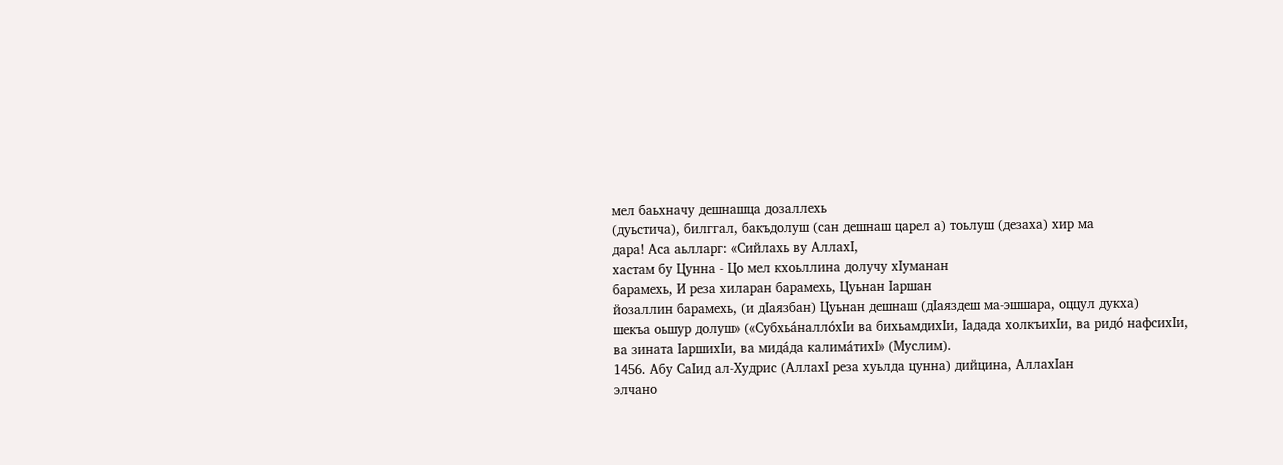мел баьхначу дешнашца дозаллехь
(дуьстича), билггал, бакъдолуш (сан дешнаш царел а) тоьлуш (дезаха) хир ма
дара! Аса аьлларг: «Сийлахь ву АллахI,
хастам бу Цунна - Цо мел кхоьллина долучу хIуманан
барамехь, И реза хиларан барамехь, Цуьнан Iаршан
йозаллин барамехь, (и дIаязбан) Цуьнан дешнаш (дIаяздеш ма-эшшара, оццул дукха)
шекъа оьшур долуш» («СубхьáналлóхIи ва бихьамдихIи, Iадада холкъихIи, ва ридó нафсихIи, ва зината IаршихIи, ва мидáда калимáтихI» (Муслим).
1456. Абу СаIид ал-Худрис (АллахI реза хуьлда цунна) дийцина, АллахIан
элчано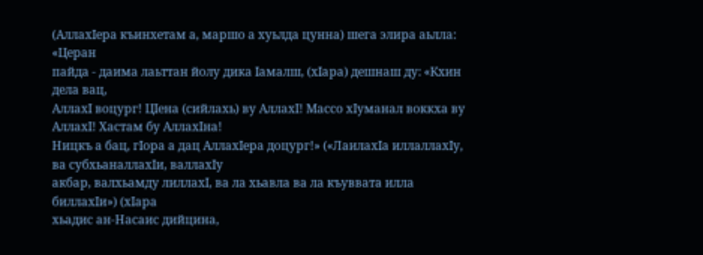(АллахIера къинхетам а, маршо а хуьлда цунна) шега элира аьлла: «Церан
пайда - даима лаьттан йолу дика Iамалш, (хIара) дешнаш ду: «Кхин дела вац,
АллахI воцург! ЦIена (сийлахь) ву АллахI! Массо хIуманал воккха ву АллахI! Хастам бу АллахIна!
Ницкъ а бац, гIора а дац АллахIера доцург!» («ЛаилахIа иллаллахIу, ва субхьаналлахIи, валлахIу
акбар, валхьамду лиллахI, ва ла хьавла ва ла къуввата илла биллахIи») (хIара
хьадис ан-Насаис дийцина,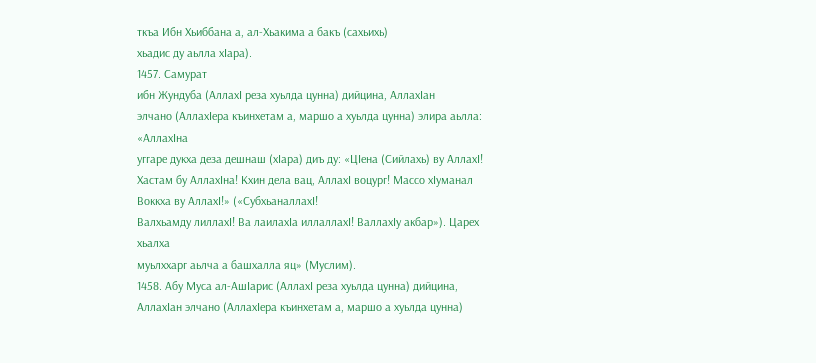ткъа Ибн Хьиббана а, ал-Хьакима а бакъ (сахьихь)
хьадис ду аьлла хIара).
1457. Самурат
ибн Жундуба (АллахI реза хуьлда цунна) дийцина, АллахIан
элчано (АллахIера къинхетам а, маршо а хуьлда цунна) элира аьлла: «АллахIна
уггаре дукха деза дешнаш (хIара) диъ ду: «ЦIена (Сийлахь) ву АллахI! Хастам бу АллахIна! Кхин дела вац, АллахI воцург! Массо хIуманал
Воккха ву АллахI!» («СубхьаналлахI!
Валхьамду лиллахI! Ва лаилахIа иллаллахI! ВаллахIу акбар»). Царех хьалха
муьлххарг аьлча а башхалла яц» (Муслим).
1458. Абу Муса ал-АшIарис (АллахI реза хуьлда цунна) дийцина, АллахIан элчано (АллахIера къинхетам а, маршо а хуьлда цунна)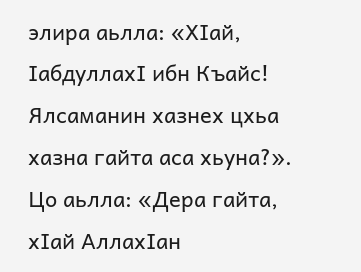элира аьлла: «ХIай, IабдуллахI ибн Къайс! Ялсаманин хазнех цхьа хазна гайта аса хьуна?». Цо аьлла: «Дера гайта, хIай АллахIан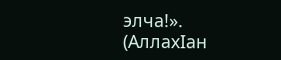элча!». (АллахIан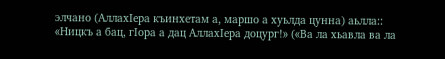элчано (АллахIера къинхетам а, маршо а хуьлда цунна) аьлла:: «Ницкъ а бац, гIора а дац АллахIера доцург!» («Ва ла хьавла ва ла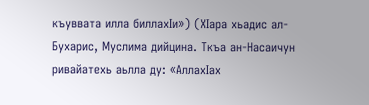къуввата илла биллахIи») (ХIара хьадис ал-Бухарис, Муслима дийцина. Ткъа ан-Насаичун ривайатехь аьлла ду: «АллахIах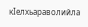кIелхьараволийла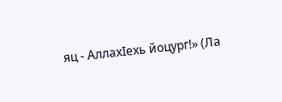яц - АллахIехь йоцург!» (Ла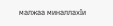малжаа миналлахIи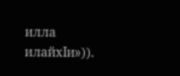илла илайхIи»)).